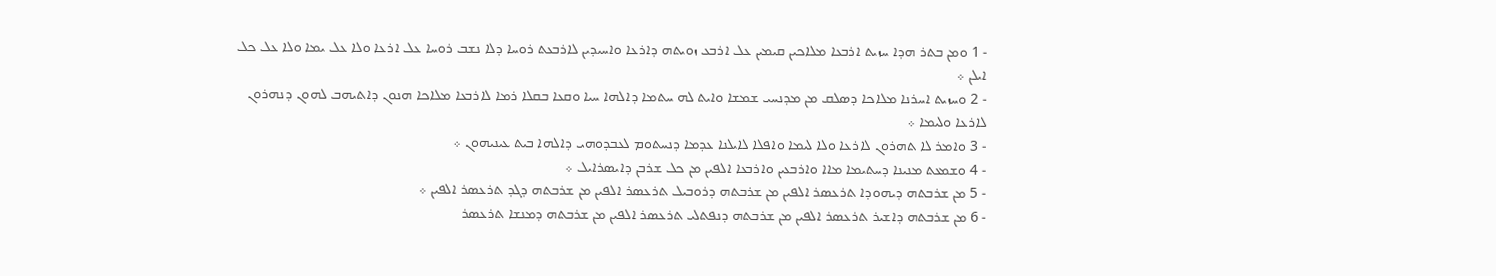- 1 ܘܡܢ ܒܬܪ ܗܕܐ ܚܙܝܬ ܐܪܒܥܐ ܡܠܐܟܝܢ ܩܝܡܝܢ ܥܠ ܐܪܒܥ ܙܘܝܬܗ ܕܐܪܥܐ ܘܐܚܝܕܝܢ ܠܐܪܒܥܬ ܪܘܚܐ ܕܠܐ ܢܫܒ ܪܘܚܐ ܥܠ ܐܪܥܐ ܘܠܐ ܥܠ ܝܡܐ ܘܠܐ ܥܠ ܟܠ ܐܝܠܢ ܀
- 2 ܘܚܙܝܬ ܐܚܪܢܐ ܡܠܐܟܐ ܕܤܠܩ ܡܢ ܡܕܢܚܝ ܫܡܫܐ ܘܐܝܬ ܠܗ ܚܬܡܐ ܕܐܠܗܐ ܚܝܐ ܘܩܥܐ ܒܩܠܐ ܪܡܐ ܠܐܪܒܥܐ ܡܠܐܟܐ ܗܢܘܢ ܕܐܬܝܗܒ ܠܗܘܢ ܕܢܗܪܘܢ ܠܐܪܥܐ ܘܠܝܡܐ ܀
- 3 ܘܐܡܪ ܠܐ ܬܗܪܘܢ ܠܐܪܥܐ ܘܠܐ ܠܝܡܐ ܘܐܦܠܐ ܠܐܝܠܢܐ ܥܕܡܐ ܕܢܚܬܘܡ ܠܥܒܕܘܗܝ ܕܐܠܗܐ ܒܝܬ ܥܝܢܝܗܘܢ ܀
- 4 ܘܫܡܥܬ ܡܢܝܢܐ ܕܚܬܝܡܐ ܡܐܐ ܘܐܪܒܥܝܢ ܘܐܪܒܥܐ ܐܠܦܝܢ ܡܢ ܟܠ ܫܪܒܢ ܕܐܝܤܪܐܝܠ ܀
- 5 ܡܢ ܫܪܒܬܗ ܕܝܗܘܕܐ ܬܪܥܤܪ ܐܠܦܝܢ ܡܢ ܫܪܒܬܗ ܕܪܘܒܝܠ ܬܪܥܤܪ ܐܠܦܝܢ ܡܢ ܫܪܒܬܗ ܕܓܕ ܬܪܥܤܪ ܐܠܦܝܢ ܀
- 6 ܡܢ ܫܪܒܬܗ ܕܐܫܝܪ ܬܪܥܤܪ ܐܠܦܝܢ ܡܢ ܫܪܒܬܗ ܕܢܦܬܠܝ ܬܪܥܤܪ ܐܠܦܝܢ ܡܢ ܫܪܒܬܗ ܕܡܢܫܐ ܬܪܥܤܪ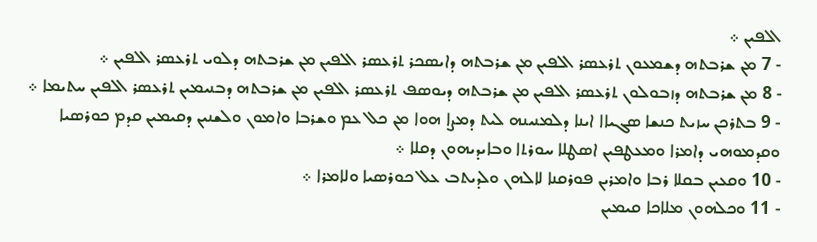ܐܠܦܝܢ ܀
- 7 ܡܢ ܫܪܒܬܗ ܕܫܡܥܘܢ ܬܪܥܤܪ ܐܠܦܝܢ ܡܢ ܫܪܒܬܗ ܕܐܝܤܟܪ ܬܪܥܤܪ ܐܠܦܝܢ ܡܢ ܫܪܒܬܗ ܕܠܘܝ ܬܪܥܤܪ ܐܠܦܝܢ ܀
- 8 ܡܢ ܫܪܒܬܗ ܕܙܒܘܠܘܢ ܬܪܥܤܪ ܐܠܦܝܢ ܡܢ ܫܪܒܬܗ ܕܝܘܤܦ ܬܪܥܤܪ ܐܠܦܝܢ ܡܢ ܫܪܒܬܗ ܕܒܢܝܡܝܢ ܬܪܥܤܪ ܐܠܦܝܢ ܚܬܝܡܐ ܀
- 9 ܒܬܪܟܢ ܚܙܝܬ ܟܢܫܐ ܤܓܝܐܐ ܐܝܢܐ ܕܠܡܢܝܢܗ ܠܝܬ ܕܡܨܐ ܗܘܐ ܡܢ ܟܠ ܥܡ ܘܫܪܒܐ ܘܐܡܘܢ ܘܠܫܢܝܢ ܕܩܝܡܝܢ ܩܕܡ ܟܘܪܤܝܐ ܘܩܕܡܘܗܝ ܕܐܡܪܐ ܘܡܥܛܦܝܢ ܐܤܛܠܐ ܚܘܪܬܐ ܘܒܐܝܕܝܗܘܢ ܕܩܠܐ ܀
- 10 ܘܩܥܝܢ ܒܩܠܐ ܪܒܐ ܘܐܡܪܝܢ ܦܘܪܩܢܐ ܠܐܠܗܢ ܘܠܕܝܬܒ ܥܠ ܟܘܪܤܝܐ ܘܠܐܡܪܐ ܀
- 11 ܘܟܠܗܘܢ ܡܠܐܟܐ ܩܝܡܝܢ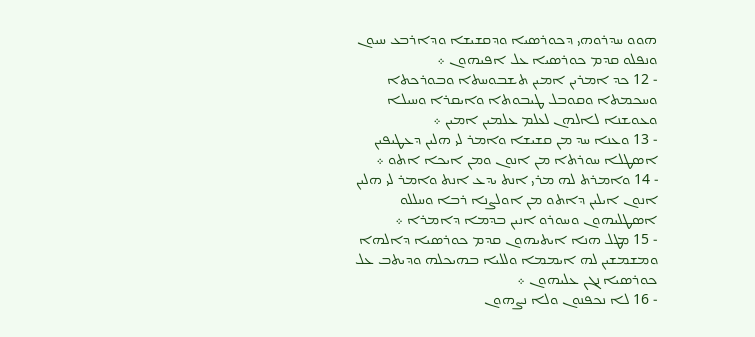ܗܘܘ ܚܕܪܘܗܝ ܕܟܘܪܤܝܐ ܘܕܩܫܝܫܐ ܘܕܐܪܒܥ ܚܝܘܢ ܘܢܦܠܘ ܩܕܡ ܟܘܪܤܝܐ ܥܠ ܐܦܝܗܘܢ ܀
- 12 ܟܕ ܐܡܪܝܢ ܐܡܝܢ ܬܫܒܘܚܬܐ ܘܒܘܪܟܬܐ ܘܚܟܡܬܐ ܘܩܘܒܠ ܛܝܒܘܬܐ ܘܐܝܩܪܐ ܘܚܝܠܐ ܘܥܘܫܢܐ ܠܐܠܗܢ ܠܥܠܡ ܥܠܡܝܢ ܐܡܝܢ ܀
- 13 ܘܥܢܐ ܚܕ ܡܢ ܩܫܝܫܐ ܘܐܡܪ ܠܝ ܗܠܝܢ ܕܥܛܝܦܝܢ ܐܤܛܠܐ ܚܘܪܬܐ ܡܢ ܐܢܘܢ ܘܡܢ ܐܝܟܐ ܐܬܘ ܀
- 14 ܘܐܡܪܬ ܠܗ ܡܪܝ ܐܢܬ ܝܕܥ ܐܢܬ ܘܐܡܪ ܠܝ ܗܠܝܢ ܐܢܘܢ ܐܝܠܝܢ ܕܐܬܘ ܡܢ ܐܘܠܨܢܐ ܪܒܐ ܘܚܠܠܘ ܐܤܛܠܝܗܘܢ ܘܚܘܪܘ ܐܢܝܢ ܒܕܡܐ ܕܐܡܪܐ ܀
- 15 ܡܛܠ ܗܢܐ ܐܝܬܝܗܘܢ ܩܕܡ ܟܘܪܤܝܐ ܕܐܠܗܐ ܘܡܫܡܫܝܢ ܠܗ ܐܝܡܡܐ ܘܠܠܝܐ ܒܗܝܟܠܗ ܘܕܝܬܒ ܥܠ ܟܘܪܤܝܐ ܢܓܢ ܥܠܝܗܘܢ ܀
- 16 ܠܐ ܢܟܦܢܘܢ ܘܠܐ ܢܨܗܘܢ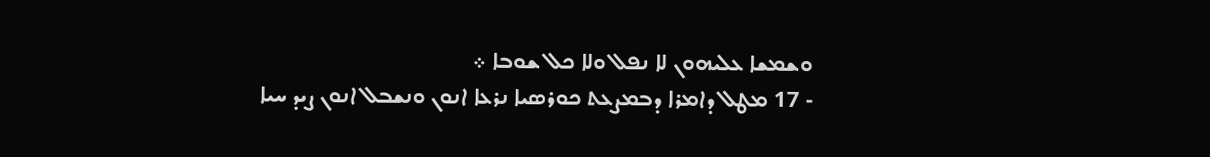ܘܫܡܫܐ ܥܠܝܗܘܢ ܠܐ ܢܦܠ ܘܠܐ ܟܠ ܫܘܒܐ ܀
- 17 ܡܛܠ ܕܐܡܪܐ ܕܒܡܨܥܬ ܟܘܪܤܝܐ ܢܪܥܐ ܐܢܘܢ ܘܢܫܒܠ ܐܢܘܢ ܨܝܕ ܚܝܐ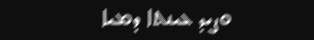ܘܨܝܕ ܥܝܢܬܐ ܕܡܝܐ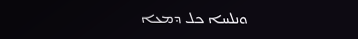ܘܢܠܚܐ ܟܠ ܕܡܥܐ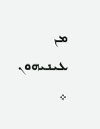ܡܢ ܥܝܢܝܗܘܢ ܀